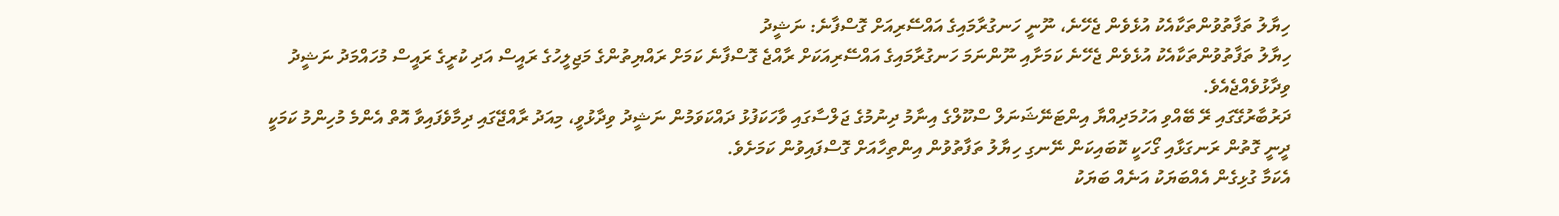ހިޔާލު ތަފާތުވުންތަކާއެކު އުޅެވެން ޖެހޭނެ، ނޫނީ ހަނގުރާމައިގެ އައްސޭރިއަށް ގޮސްފާނެ: ނަޝީދު
ހިޔާލު ތަފާތުވުންތަކާއެކު އުޅެވެން ޖެހޭނެ ކަމަށާއި ނޫންނަމަ ހަނގުރާމައިގެ އައްސޭރިއަކަށް ރާއްޖެ ގޮސްފާނެ ކަމަށް ރައްޔިތުންގެ މަޖިލީހުގެ ރައީސް އަދި ކުރީގެ ރައީސް މުހައްމަދު ނަޝީދު ވިދާޅުވެއްޖެއެވެ.
ދަރުބާރުގޭގައި ރޭ ބޭއްވި އަހުމަދިއްޔާ އިންޓަނޭޝަނަލް ސްކޫލްގެ އިނާމު ދިނުމުގެ ޖަލްސާގައި ވާހަކަފުޅު ދައްކަވަމުން ނަޝީދު ވިދާޅުވީ، މިއަދު ރާއްޖޭގައި ދިމާވެފައިވާ އޮތް އެންމެ މުހިންމު ކަމަކީ ދީނީ ގޮތުން ރަނގަޅާއި ގޯހަކީ ކޮބައިކަން ނޭނގި ހިޔާލު ތަފާތުވުން އިންތިހާއަށް ގޮސްފައިވުން ކަމަށެވެ.
އެކަމާ ގުޅިގެން އެއްބަޔަކު އަނެއް ބަޔަކު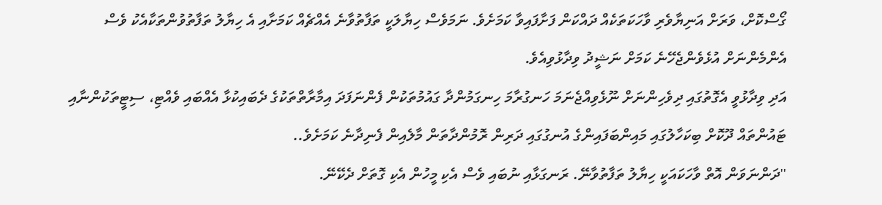ގޯސްކޮށް، ވަރަށް އަނިޔާވެރި ވާހަކަތަކެއް ދައްކަން ފަށާފައިވާ ކަމަށެވެ. ނަމަވެސް ހިޔާލަކީ ތަފާތުވާނެ އެއްޗެއް ކަމަށާއި އެ ހިޔާލު ތަފާތުވުންތަކާއެކު ވެސް އެންމެންނަށް އުޅެވެންޖެހޭނެ ކަމަށް ނަޝީދު ވިދާޅުވިއެވެ.
އަދި ވިދާޅުވީ އެގޮތުގައި ދިވެހިންނަށް ނޫޅެވިއްޖެނަމަ ހަނގުރާމަ ހިނގަމުންދާ ގައުމުތަކުން ފެންނަފަދަ އިމާރާތްތަކުގެ ދެބައިކުޅާ އެއްބައި ވެއްޓި، ސިޓީތަކުންނާއި ޓައުންތައް ދޫކޮށް ބިކަހާލުގައި މައިންބަފައިންގެ އުނގުގައި ދަރިން ރޮމުންދާތަން މާލެއިން ފެނިދާނެ ކަމަށެވެ..
''ދަންނަވަން އޮތް ވާހަކައަކީ ހިޔާލު ތަފާތުވާނޭ. ރަނގަޅާއި ނުބައި ވެސް އެކި މީހުން އެކި ގޮތަށް ދެކޭނޭ.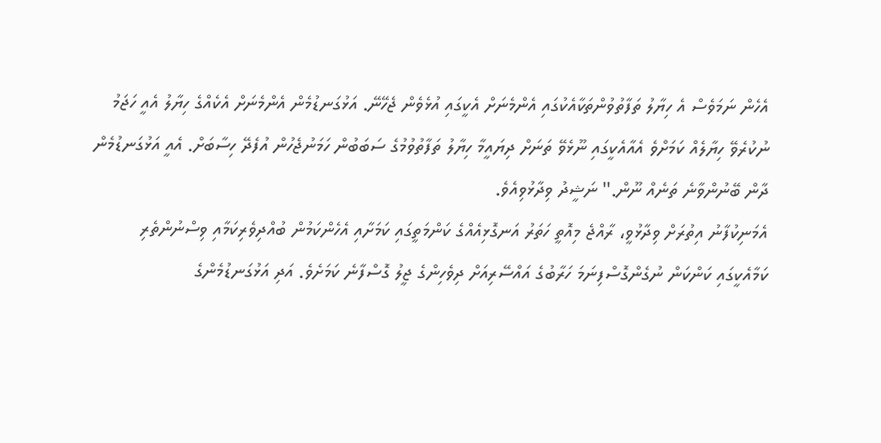އެހެން ނަމަވެސް އެ ހިޔާލު ތަފާތުވުންތަކާއެކުގައި އެންމެނަށް އެކީގައި އުޅެވެން ޖެހޭނޭ. އަޅުގަނޑުމެން އެންމެނަށް އެކެއްގެ ހިޔާލު އެއީ ހަޖަމު ނުކުރެވޭ ހިޔާލެއް ކަމަށްވެ އެއާއެކީގައި ނޫޅެވޭ ތަނަށް ދިޔައީމާ ހިޔާލު ތަފާތުވުމުގެ ސަބަބުން ހަމަނުޖެހުން އުފެދޭ ހިސާބަށް. އެއީ އަޅުގަނޑުމެން ދާން ބޭނުންވާނެ ތަނެއް ނޫން.'' ނަޝީދު ވިދާޅުވިއެވެ.
އެމަނިކުފާނު އިތުރަށް ވިދާޅުވީ، ރާއްޖެ މިއޮތީ ހަތަރު އަނގޮޅިއެއްގެ ކަންމަތީގައި ކަމަށާއި އެހެންކަމުން ބުއްދިވެރިކަމާއި ވިސްނުންތެރި ކަމާއެކީގައި ކަންކަން ނުގެންގޮސްފިނަމަ ހަރާބުގެ އައްސޭރިއަށް ދިވެހިންގެ ޖީލު ގޮސްފާނެ ކަމަށެވެ. އަދި އަޅުގަނޑުމެންގެ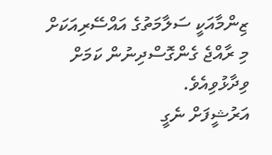ޒިންމާއަކީ ސަލާމަތުގެ އައްސޭރިއަކަށް މި ރާއްޖެ ގެންގޮސްދިނުން ކަމަށް ވިދާޅުވިއެވެ.
އަރުޝީފަށް ނެގީ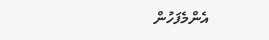އެންމެފަހުން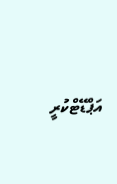އަޕްޑޭޓްކުރީ